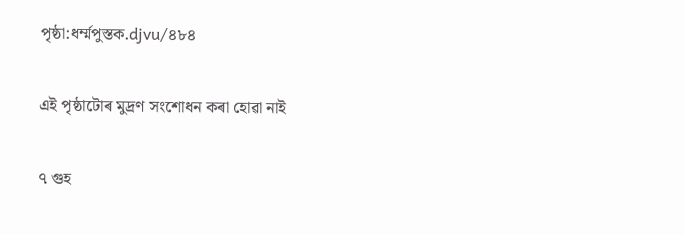পৃষ্ঠা:ধৰ্ম্মপুস্তক.djvu/৪৮৪

এই পৃষ্ঠাটোৰ মুদ্ৰণ সংশোধন কৰা হোৱা নাই

৭ গুহ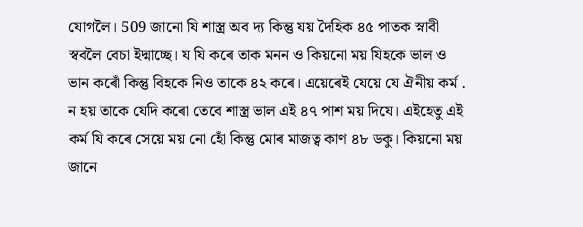যোগলৈ। 509 জানো যি শাস্ত্ৰ অব দ্য কিন্তু যয় দৈহিক ৪৫ পাতক স্নাবী স্ববলৈ বেচা ইদ্মাচ্ছে। য যি কৰে তাক মনন ও কিয়নো ময় যিহকে ভাল ও ভান কৰোঁ কিন্তু বিহকে নিও তাকে ৪২ কৰে। এয়েৰেই যেয়ে যে ঐনীয় কৰ্ম . ন হয় তাকে যেদি কৰো তেবে শাস্ত্ৰ ভাল এই ৪৭ পাশ ময় দিযে। এইহেতু এই কৰ্ম যি কৰে সেয়ে ময় নো হোঁ কিন্তু মোৰ মাজত্ব কাণ ৪৮ ডকু। কিয়নো ময় জানে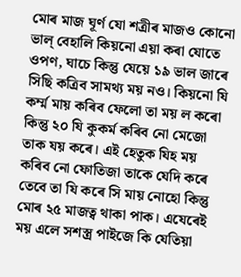মোৰ মাজ ঘূৰ্ণ যো শত্ৰীৰ মাজও কোনো ভাল্ বেহালি কিয়নো এয়া কৰা যোতে ওপণ, ঘাচে কিন্তু যেয়ে ১৯ ভাল জাৰে সিছি কত্ৰিব সামথ্য ময় নও। কিয়নো যি কৰ্ম্ম মায় কৰিব ফেলো তা ময় ল কৰো কিন্তু ২০ যি কুকৰ্ম কৰিব নো মেজো তাক যয় কৰে। এই হেতুক যিহ ময় কৰিব নো ফোতিজা তাকে যেদি কৰে তেবে তা যি কৰে সি মায় নোহো কিন্তু মোৰ ২৫ মাজত্ব থাকা পাক। এযেৰেই ময় এলে সশস্ত্ৰ পাইজে কি যেতিয়া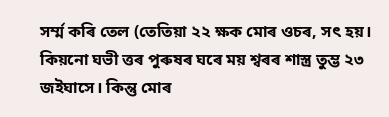সৰ্ম্ম কৰি তেল (তেতিয়া ২২ ক্ষক মোৰ ওচৰ, সৎ হয়। কিয়নো ঘভী ত্তৰ পুৰুষৰ ঘৰে ময় শ্বৰৰ শাস্ত্ৰ তুম্ভ ২৩ জইঘাসে। কিন্তু মোৰ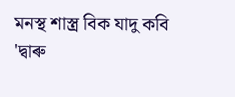মনস্থ শাস্ত্ৰ বিক যাদু কবি 'দ্বাৰু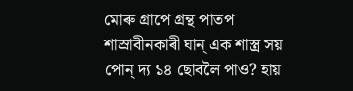মোৰু গ্ৰাপে গ্ৰন্থ পাতপ শাস্ৰাবীনকাৰী ঘান্ এক শাস্ত্ৰ সয় পোন্ দ্য ১৪ ছোবলৈ পাও? হায়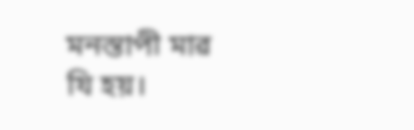মনস্তাপী মাৱ যি হয়।